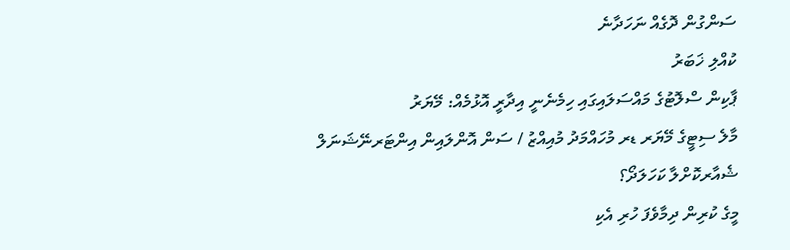ސަންގުން ދޮގެއް ނަހަދާނެ
ކުއްލި ޚަބަރު
ޕާކިން ސްލޮޓުގެ މައްސަލައިގައި ހިމެނެނީ އިދާރީ އޮޅުމެއް: މޭޔަރު
މާލެ ސިޓީގެ މޭޔަރ ޑރ މުހައްމަދު މުއިއްޒު / ސަން އޮންލައިން އިންޓަރނޭޝަނަލް
ޝެއާރކޮށްލާ ކަހަލަދޯ؟
މީގެ ކުރިން ދިމާވެފަ ހުރި އެކި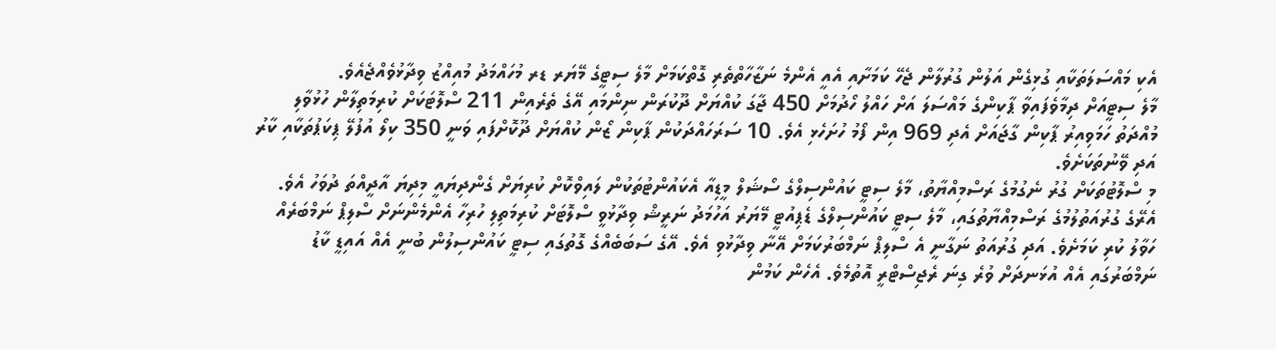އެކި މައްސަލަތަކާއި ގުޅިގެން އަލުން ގުރުލާން ޖެހޭ ކަމަށާއި އެއީ އެންމެ ނަޒާހާތްތެރި ގޮތްކަމަށް މާލެ ސިޓީގެ މޭޔަރ ޑރ މުހައްމަދު މުއިއްޒު ވިދާޅުވެއްޖެއެވެ.
މާލެ ސިޓީއަށް ދިމާވެފައިވާ ޕާކިންގެ މައްސަލަ އަށް ހައްލު ހޯދުމަށް 450 ޖާގަ ކުއްޔަށް ދޫކުރަން ނިންމައި އޭގެ ތެރެއިން 211 ސްލޮޓަކަށް ކުރިމަތިލާން ހުޅުވާލި މުއްދަތު ހަމަވިއިރު ޕާކިން ގާޖައަށް އެދި 969 އިން ފޯމު ހުށަހެޅި އެވެ. 10 ސަރަހައްދަކުން ޕާކިން ޒޯން ކުއްޔަށް ދޫކޮށްފައި ވަނީ 350 ކިލޯ އުފުލޭ ޕިކަޕުތަކާއި ކާރު އަދި ވޭނުތަކަށެވެ.
މި ސްލޮޓުތަކަށް ގުރު ނެގުމުގެ ރަސްމިއްޔާތު، މާލެ ސިޓީ ކައުންސިލްގެ ސޯޝަލް މީޑިއާ އެކައުންޓުތަކުން ލައިވްކޮށް ކުރިޔަށް ގެންދިޔައީ މިދިޔަ އާދީއްތަ ދުވަހު އެވެ. އެރޭގެ ގުރުއަތުލުމުގެ ރަސްމިއްޔާތުގައި، މާލެ ސިޓީ ކައުންސިލްގެ ޑެޕިއުޓީ މޭޔަރު އަހުމަދު ނަރީޝް ވިދާޅުވީ ސްލޮޓަށް ކުރިމަތިލި ހުރިހާ އެންމެންނަށް ސްލިޕް ނަމްބަރެއް ހަވާލު ކުރި ކަމަށެވެ. އަދި ގުރުއަތު ނަގާނީ އެ ސްލިޕް ނަމްބަރުކަމަށް އޭނާ ވިދާޅުވި އެވެ. އޭގެ ސަބަބެއްގެ ގޮތުގައި ސިޓީ ކައުންސިލުން ބުނީ އެއް އައިޑީ ކާޑު ނަމްބަރުގައި އެއް އުޅަނދަށް ވުރެ ގިނަ ރެޖިސްޓްރީ އޮތުމެވެ. އެހެން ކަމުން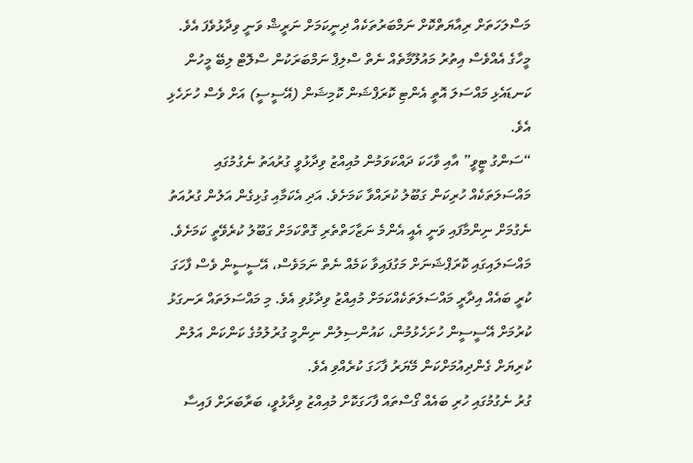މަސްލަހަތަށް ރިއާޔަތްކޮށް ނަމްބަރުތަކެއް ދިނީކަމަށް ނަރީޝް ވަނީ ވިދާޅުވެފަ އެވެ.
މީހާގެ އެއްވެސް އިތުރު މައުލޫމާތެއް ނެތް ސްލިޕް ނަމްބަރަކުން ސްލޮޓް ލިބޭ މީހުން ކަނޑައެޅި މައްސަލަ އޮތީ އެންޓި ކޮރަޕްޝަން ކޮމިޝަން (އޭސީސީ) އަށް ވެސް ހުށަހެޅި އެވެ.
“ސަންގު ޓީވީ” އާއި ވާހަކަ ދައްކަވަމުން މުއިއްޒު ވިދާޅުވީ ގުރުއަތު ނެގުމުގައި މައްސަލަތަކެއް ހުރިކަން ގަބޫލު ކުރައްވާ ކަމަށެވެ. އަދި އެކަމާއި ގުޅިގެން އަލުން ގުރުއަތު ނެގުމަށް ނިންމާފައި ވަނީ އެއީ އެންމެ ނަޒާހަތްތެރި ގޮތްކަމަށް ގަބޫލު ކުރެވޭތީ ކަމަށެވެ.
މައްސަލައިގައި ކޮރަޕްޝަނަށް މަގުފައިވާ ކަމެއް ނެތް ނަމަވެސް، އޭސީސީން ވެސް ފާހަގަ ކުރީ ބައެއް އިދާރީ މައްސަލަތަކެއްކަމަށް މުއިއްޒު ވިދާޅުވި އެވެ. މި މައްސަލަތައް ރަނގަޅު ކުރުމަށް އޭސީސީން ހުށަހެޅުމުން، ކައުންސިލުން ނިންމީ ގުރުލުމުގެ ކަންކަން އަލުން ކުރިޔަށް ގެންދިއުމަށްކަން މޭޔަރު ފާހަގަ ކުރެއްވި އެވެ.
ގުރު ނެގުމުގައި ހުރި ބައެއް ގޯސްތައް ފާހަގަކޮށް މުއިއްޒު ވިދާޅުވީ، ބަރާބަރަށް ފައިސާ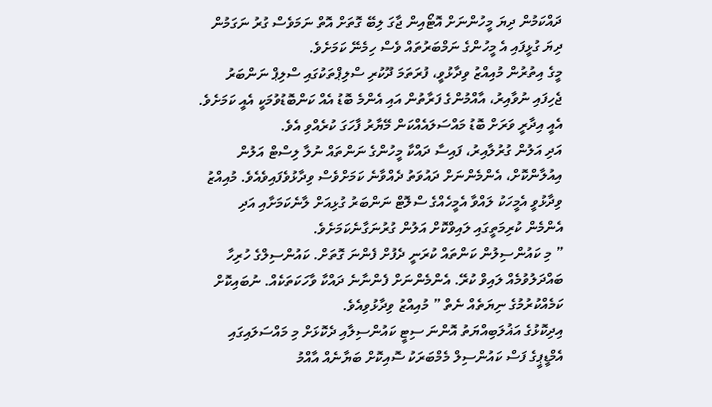ދައްކަމުން ދިޔަ މީހުންނަށް އޮޓޯއިން ޖާގަ ލިބޭ ގޮތަށް އޮތް ނަމަވެސް ގުރު ނަގަމުން ދިޔަ ގުޅީފައި އެ މީހުންގެ ނަމްބަރުތައް ވެސް ހިމެނޭ ކަމަށެވެ.
މީގެ އިތުރުން މުއިއްޒު ވިދާޅުވީ، ފުރަތަމަ ދޫކުރި ސްލިޕްތަކުގައި ސްލިޕް ނަންބަރު ޖެހިފައި ނުވާއިރު، އާއްމުންގެ ފަރާތުން އައި އެންމެ ބޮޑު އެއް ކަންބޮޑުވުމަކީ އެއީ ކަމަށެވެ. އެއީ އިދާރީ ވަރަށް ބޮޑު މައްސަލައެއްކަން މޭޔާރު ފާހަގަ ކުރެއްވި އެވެ.
އަދި އަލުން ގުރުލާއިރު، ފައިސާ ދައްކާ މީހުންގެ ނަންތައް ނުލާ ލިސްޓް އަލުން އިއުލާންކޮށް، އެންމެންނަށް ދައުވަތު ދެއްވާނެ ކަމަށްވެސް ވިދާޅުވެފައިވެއެވެ. މުއިއްޒު ވިދާޅުވީ އެމީހަކު ލައްވާ އެމީހެއްގެ ސްލޮޓް ނަންބަރު ގުޅިއަށް ލާނެކަމަށާއި އަދި އެންމެން ކުރިމަތީގައި ލައިވްކޮށް އަލުން ގުރުނަގާނެކަމަށެވެ.
” މި ކައުންސިލުން ކަންތައް ކުރަނީ ދެފުށް ފެންނަ ގޮތަށް. ކައުންސިލްގެ ހުރިހާ ބައްދަލުވުމެއް ލައިވް ކުރޭ. އެންމެންނަށް ފެންނާނެ ދައްކާ ވާހަކަތަކެއް. ނުބައިކޮށް ކަމެއްކުރުމުގެ ނިޔަތެއް ނެތް ” މުއިއްޒު ވިދާޅުވިއެވެ.
އިދިކޮޅުގެ އަޣުލަބިއްޔަތު އޮންނަ ސިޓީ ކައުންސިލާއި ދެކޮޅަށް މި މައްސަލައިގައި އެމްޑީޕީގެ ފަސް ކައުންސިލް މެމްބަރަކު ސޮއިކޮށް ބަޔާނެއް އާއްމު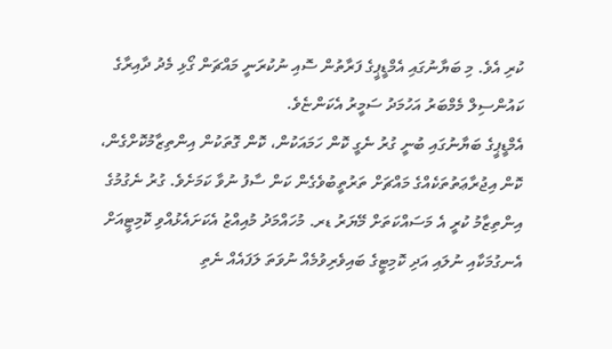ކުރި އެވެ. މި ބަޔާނުގައި އެމްޑީޕީގެ ފަރާތުން ސޮއި ނުކުރަނީ މައްޗަން ގޯޅި މެދު ދާއިރާގެ ކައުންސިލް މެމްބަރު އަހުމަދު ސަމީރު އެކަންޏެވެ.
އެމްޑީޕީގެ ބަޔާނުގައި ބުނީ ގުރު ނެގީ ކޮން ހަމައަކުން، ކޮން ގޮތަކުން އިންތިޒާމުކޮށްގެން، ކޮން އިޖުރާޢަތުތަކެއްގެ މައްޗަށް ތަރުތީބުވެގެން ކަން ސާފު ނުވާ ކަމަށެވެ. ގުރު ނެގުމުގެ އިންތިޒާމު ކުރީ އެ މަސައްކަތަށް މޭޔަރު ޑރ. މުހައްމަދު މުއިއްޒު އެކަށައެޅުއްވި ކޮމިޓީއަށް އެނގުމަކާއި ނުލައި އަދި ކޮމިޓީގެ ބައިވެރިވުމެއް ނުވަތަ ލަފައެއް ނެތި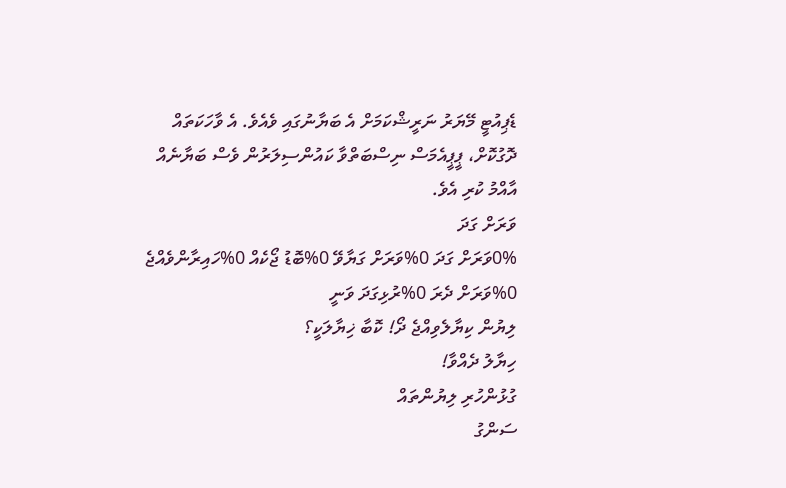ޑެޕިއުޓީ މޭޔަރު ނަރީޝްކަމަށް އެ ބަޔާނުގައި ވެއެވެ. އެ ވާހަކަތައް ދޮގުކޮށް، ޕީޕީއެމަސް ނިސްބަތްވާ ކައުންސިލަރުން ވެސް ބަޔާނެއް އާއްމު ކުރި އެވެ.
ވަރަށް ގަދަ
0%ވަރަށް ގަދަ 0%ވަރަށް ގަޔާވޭ 0%ބޮޑު ޖޯކެއް 0%ހައިރާންވެއްޖެ 0%ވަރަށް ދެރަ 0%ރުޅިގަދަ ވަނީ
ލިޔުން ކިޔާލެވިއްޖެ ދޯ! ކޮބާ ޚިޔާލަކީ؟
ހިޔާލު ދެއްވާ!
ގުޅުންހުރި ލިޔުންތައް
ސަންގު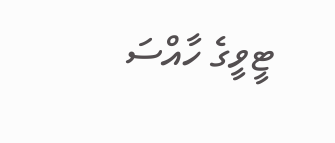ޓީވީގެ ހާއްސަ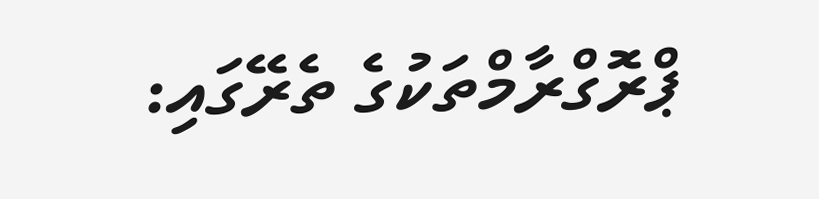ޕްރޮގްރާމްތަކުގެ ތެރޭގައި: